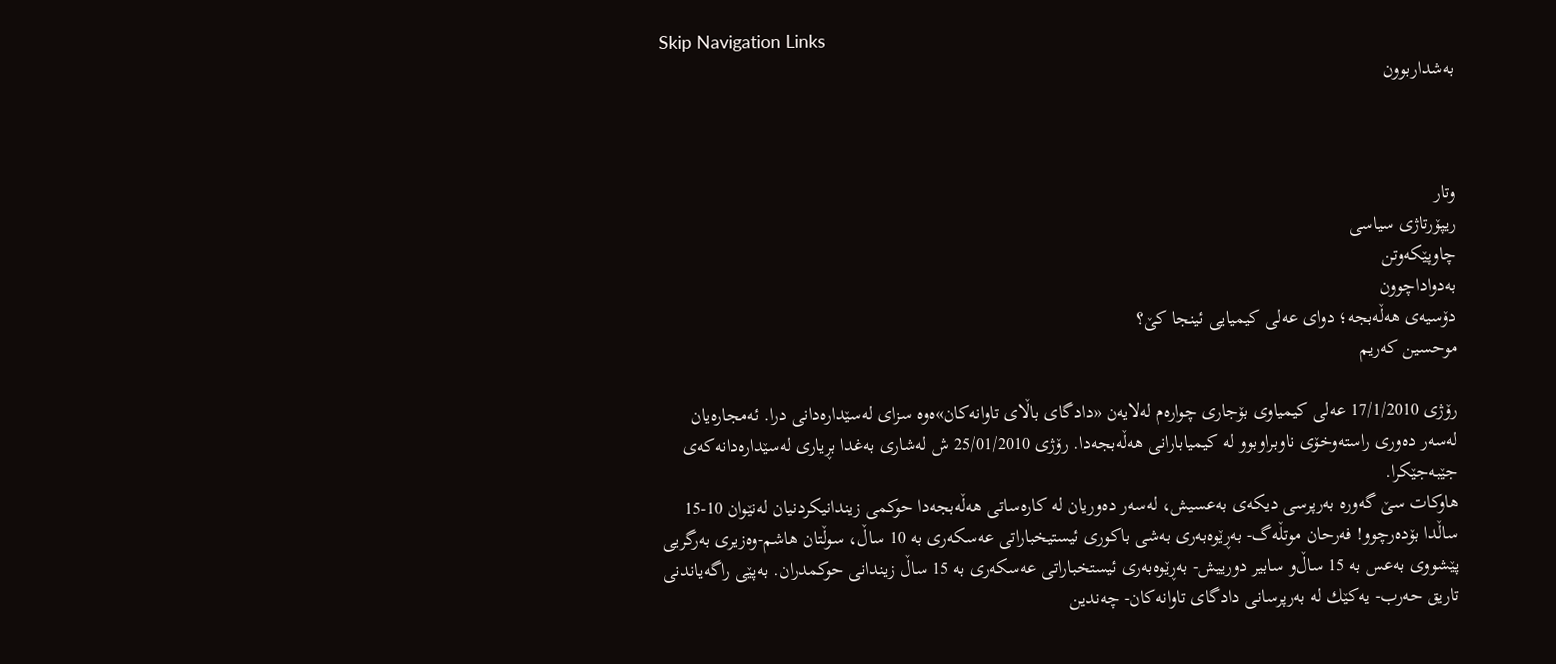Skip Navigation Links
به‌شداربوون



وتار
ریپۆرتاژی سیاسی
چاوپێکه‌وتن
به‌دواداچوون
دۆسیه‌ی هه‌ڵه‌بجه‌؛ دوای عه‌لی كیمیایی ئینجا كێ؟
موحسین كه‌ریم

رۆژی 17/1/2010 عه‌لی كیمیاوی بۆجاری چواره‌م له‌لایه‌ن «دادگای باڵای تاوانه‌كان»ه‌وه‌ سزای له‌سێداره‌دانی درا. ئه‌مجاره‌یان له‌سه‌ر ده‌وری راسته‌وخۆی ناوبراوبوو له‌ كیمیابارانی هه‌ڵه‌بجه‌دا. رۆژی 25/01/2010 ش له‌شاری به‌غدا بڕیاری له‌سێداره‌دانه‌كه‌ی جێبه‌جێكرا.
هاوكات سێ گه‌وره‌ به‌رپرسی دیكه‌ی به‌عسیش، له‌سه‌ر ده‌وریان له‌ كاره‌ساتی هه‌ڵه‌بجه‌دا حوكمی زیندانیكردنیان له‌نێوان 10-15 ساڵدا بۆده‌رچوو! فه‌رحان موتڵه‌گ- به‌ڕێوه‌به‌ری به‌شی باكوری ئیستیخباراتی عه‌سكه‌ری به‌ 10 ساڵ، سوڵتان هاشم-وه‌زیری به‌رگریی پێشووی به‌عس به‌ 15 ساڵ‌و سابیر دورییش- به‌ڕێوه‌به‌ری ئیستخباراتی عه‌سكه‌ری به‌ 15 ساڵ زیندانی حوكمدران. به‌پێی راگه‌یاندنی تاریق حه‌رب- یه‌كێك له‌ به‌رپرسانی دادگای تاوانه‌كان- چه‌ندین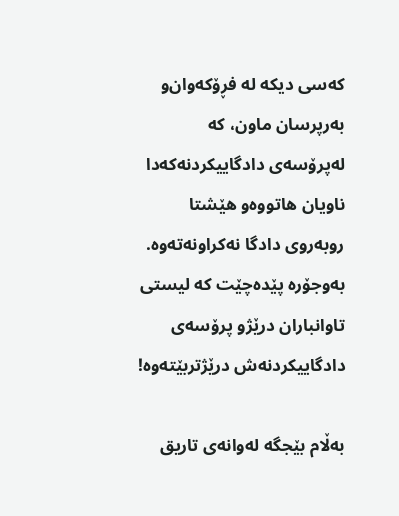كه‌سی دیكه‌ له‌ فڕۆكه‌وان‌و به‌رپرسان ماون، كه‌ له‌پرۆسه‌ی دادگاییكردنه‌كه‌دا ناویان هاتووه‌‌و هێشتا روبه‌روی دادگا نه‌كراونه‌ته‌وه‌. به‌وجۆره‌ پێده‌چێت كه‌ لیستی تاوانباران درێژو پرۆسه‌ی دادگاییكردنه‌ش درێژتربێته‌وه‌!

به‌ڵام بێجگه‌ له‌وانه‌ی تاریق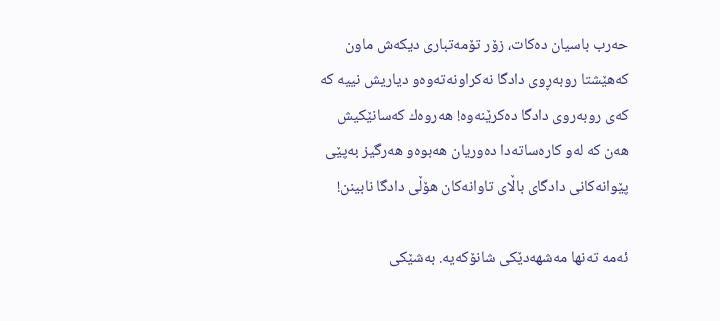حه‌رب باسیان ده‌كات، زۆر تۆمه‌تباری دیكه‌ش ماون كه‌هێشتا روبه‌ڕوی دادگا نه‌كراونه‌ته‌وه‌‌و دیاریش نییه‌ كه‌ كه‌ی روبه‌روی دادگا ده‌كرێنه‌وه‌! هه‌روه‌ك كه‌سانێكیش هه‌ن‌ كه‌ له‌و كاره‌ساته‌دا ده‌وریان هه‌بوه‌و هه‌رگیز به‌پێی پێوانه‌كانی دادگای باڵای تاوانه‌كان هۆڵی دادگا نابینن!

ئه‌مه‌ ته‌نها مه‌شهه‌دێكی شانۆكه‌یه‌. به‌شێكی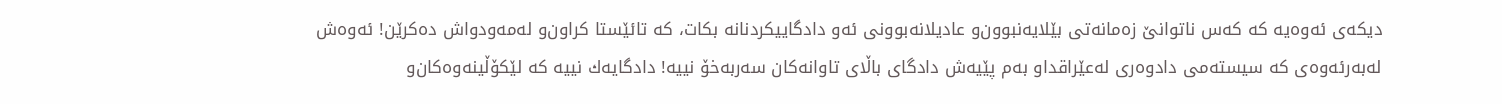دیكه‌ی ئه‌وه‌یه‌ كه‌‌ كه‌س ناتوانێ زه‌مانه‌تی بێلایه‌نبوون‌و عادیلانه‌بوونی ئه‌و دادگاییكردنانه‌ بكات، كه‌ تائێستا كراون‌و له‌مه‌ودواش ده‌كرێن! ئه‌وه‌ش له‌به‌رئه‌وه‌ی كه‌ سیسته‌می دادوه‌ری له‌عێراقدا‌و به‌م پێیه‌ش دادگای باڵای تاوانه‌كان سه‌ربه‌خۆ نییه‌! دادگایه‌ك نییه‌ كه‌ لێكۆڵینه‌وه‌كان‌و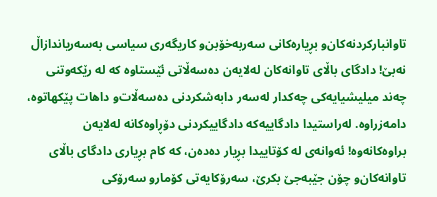تاوانباركردنه‌كان‌و بڕیاره‌كانی سه‌ربه‌خۆبن‌و كاریگه‌ری سیاسی به‌سه‌ریاندازاڵ نه‌بێ! دادگای باڵای تاوانه‌كان له‌لایه‌ن ده‌سه‌ڵاتی ئێستاوه‌ كه‌ له‌ رێكه‌وتنی چه‌ند میلیشیایه‌كی چه‌كدار له‌سه‌ر دابه‌شكردنی ده‌سه‌ڵات‌و داهات پێكهاتوه‌، دامه‌زراوه‌. له‌راستیدا دادگاییه‌كه‌‌ دادگاییكردنی دۆڕاوه‌كانه‌ له‌لایه‌ن براوه‌كانه‌وه‌! ئه‌وانه‌ی له‌ كۆتاییدا بڕیار ده‌ده‌ن، كه‌ كام بڕیاری دادگای باڵای تاوانه‌كان‌و چۆن جێبه‌جێ بكرێ، سه‌رۆكایه‌تی كۆمار‌و سه‌رۆكی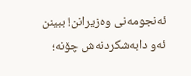ئه‌نجومه‌نی ‌وه‌زیرانن! ببینن ئه‌و دابه‌شكردنه‌ش چۆنه‌؛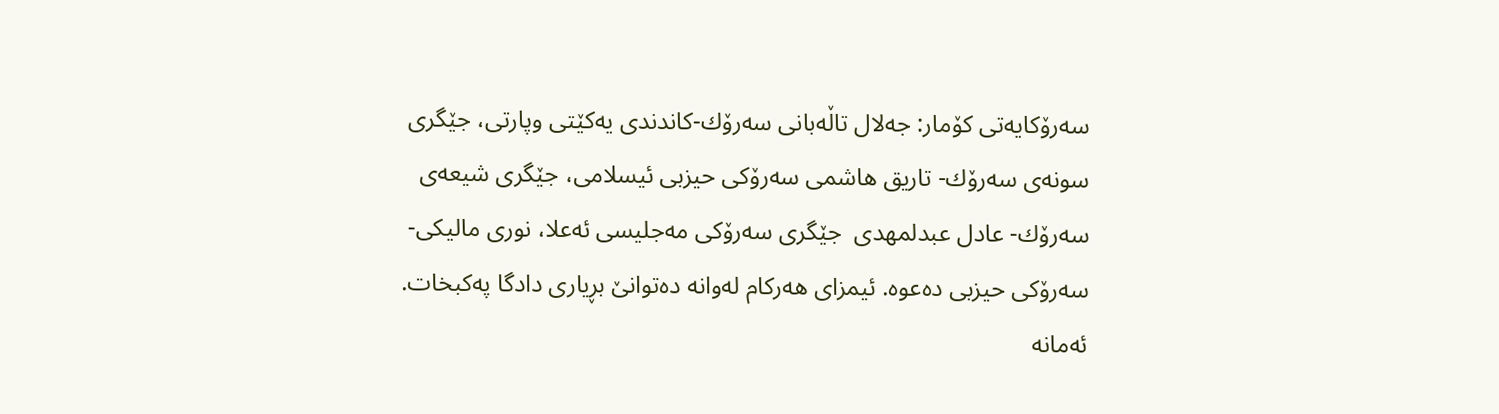سه‌رۆكایه‌تی كۆمار: جه‌لال تاڵه‌بانی سه‌رۆك-كاندندی یه‌كێتی ‌وپارتی، جێگری سونه‌ی سه‌رۆك- تاریق هاشمی سه‌رۆكی حیزبی ئیسلامی، جێگری شیعه‌ی سه‌رۆك- عادل عبدلمهدی  جێگری سه‌رۆكی مه‌جلیسی ئه‌علا، نوری مالیكی- سه‌رۆكی حیزبی ده‌عوه‌. ئیمزای هه‌ركام له‌وانه‌ ده‌توانێ بڕیاری دادگا په‌كبخات. ئه‌مانه‌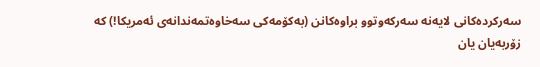سه‌ركرده‌كانی لایه‌نه‌ سه‌ركه‌وتوو براوه‌كانن (به‌كۆمه‌كی سه‌خاوه‌تمه‌ندانه‌ی ئه‌مریكا!) كه‌ زۆربه‌یان یان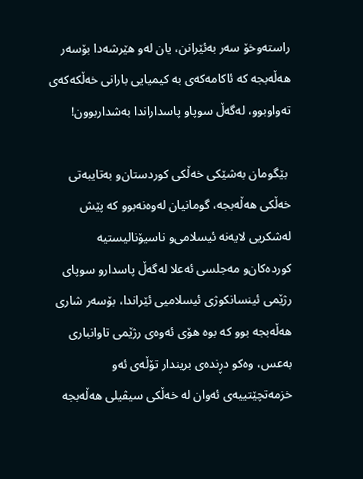راسته‌وخۆ سه‌ر به‌ئێرانن، یان له‌و هێرشه‌دا ‌بۆسه‌ر هه‌ڵه‌بجه‌ كه‌ ئاكامه‌كه‌ی به‌ كیمیایی بارانی خه‌ڵكه‌كه‌ی ته‌واوبوو،‌ له‌گه‌ڵ سوپاو پاسداراندا به‌شداربوون!

 بێگومان به‌شێكی خه‌ڵكی كوردستان‌و به‌تایبه‌تی خه‌ڵكی هه‌ڵه‌بجه‌، گومانیان له‌وه‌نه‌بوو كه‌ پێش له‌شكریی لایه‌نه‌ ئیسلامی‌و ناسیۆنالیستیه‌ كورده‌كان‌و مه‌جلسی ئه‌علا له‌گه‌ڵ پاسدارو سوپای رژێمی ئینسانكوژی ئیسلامیی ئێراندا، بۆسه‌ر شاری هه‌ڵه‌بجه‌ بوو كه‌ بوه‌ هۆی ئه‌وه‌ی رژێمی تاوانباری به‌عس، ‌وه‌كو دڕنده‌ی بریندار تۆڵه‌ی ئه‌و خزمه‌تچێتییه‌ی ئه‌وان له‌‌ خه‌ڵكی سیڤیلی هه‌ڵه‌بجه‌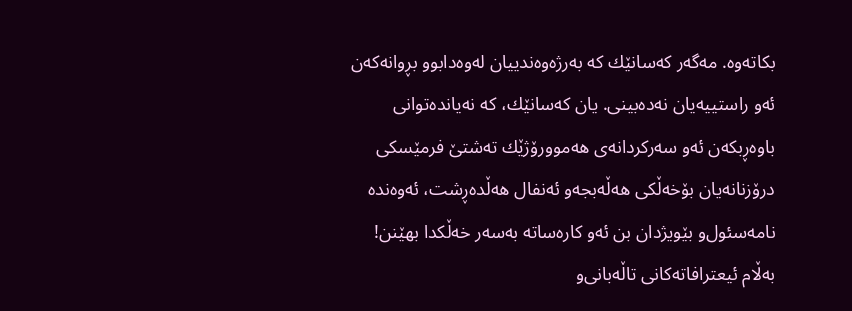بكاته‌وه‌. مه‌گه‌ر‌ كه‌سانێك كه‌ به‌رژه‌وه‌ندییان له‌وه‌دابوو‌ بڕوانه‌كه‌‌ن ئه‌و راستییه‌یان نه‌ده‌بینی. یان كه‌سانێك، كه‌ نه‌یانده‌توانی باوه‌ڕبكه‌ن‌ ئه‌و سه‌ركردانه‌ی هه‌موورۆژێك ته‌شتێ فرمێسكی درۆزنانه‌یان بۆخه‌ڵكی هه‌ڵه‌بجه‌و ئه‌نفال هه‌ڵده‌ڕشت، ئه‌وه‌نده‌ نامه‌سئول‌و بێویژدان بن ئه‌و كاره‌ساته‌ به‌سه‌ر خه‌ڵكدا بهێنن! به‌ڵام ئیعترافاته‌كانی تاڵه‌بانی‌و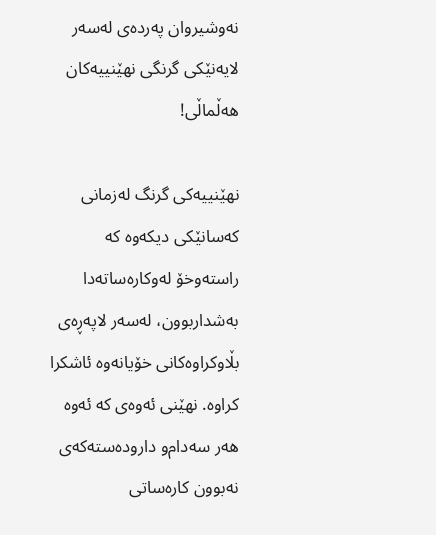نه‌وشیروان په‌رده‌ی له‌سه‌ر لایه‌نێكی گرنگی نهێنییه‌كان هه‌ڵماڵی!

نهێنییه‌كی گرنگ‌ له‌زمانی كه‌سانێكی دیكه‌وه‌ كه‌ راسته‌وخۆ له‌وكاره‌ساته‌دا به‌شداربوون، له‌سه‌ر لاپه‌ڕه‌ی بڵاوكراوه‌كانی خۆیانه‌وه‌ ئاشكرا كراوه‌. نهێنی ئه‌وه‌ی كه‌ ئه‌وه‌ هه‌ر سه‌دام‌و داروده‌سته‌كه‌ی نه‌بوون كاره‌ساتی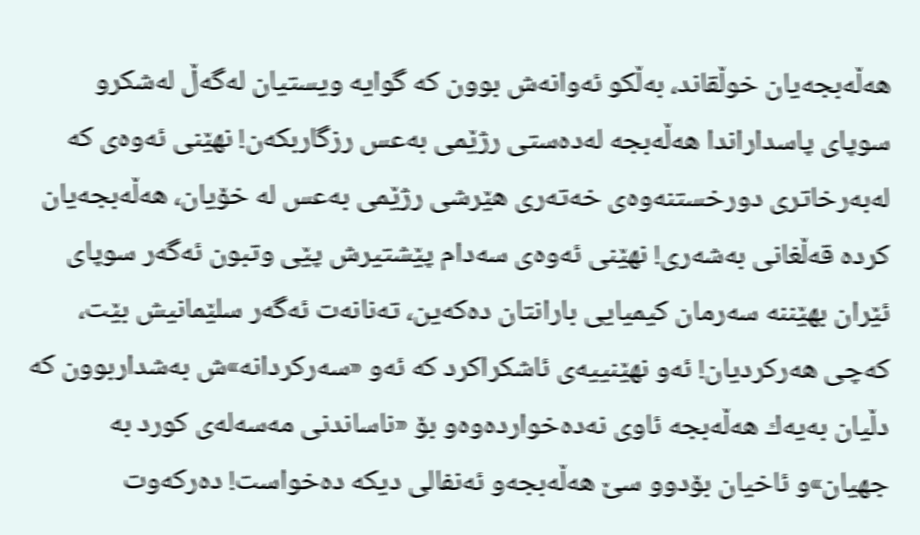هه‌ڵه‌بجه‌یان خوڵقاند، به‌ڵكو ئه‌وانه‌ش بوون كه‌ گوایه‌ ‌ویستیان له‌گه‌ڵ له‌شكرو سوپای پاسداراندا هه‌ڵه‌بجه‌ له‌ده‌ستی رژێمی به‌عس رزگاربكه‌ن! نهێنی ئه‌وه‌ی كه‌ له‌به‌رخاتری دورخستنه‌وه‌ی خه‌ته‌ری هێرشی رژێمی به‌عس له‌ خۆیان، هه‌ڵه‌بجه‌یان كرده‌ قه‌ڵغانی به‌شه‌ری! نهێنی ئه‌وه‌ی سه‌دام پێشتیرش پێی ‌وتبون ئه‌گه‌ر سوپای ئێران بهێننه‌ سه‌رمان كیمیایی بارانتان ده‌كه‌ین، ته‌نانه‌ت ئه‌گه‌ر سلێمانیش بێت، كه‌چی هه‌ركردیان! ئه‌و نهێنییه‌ی ئاشكراكرد كه‌ ئه‌و «سه‌ركردانه‌»ش به‌شداربوون كه‌ دڵیان به‌یه‌ك هه‌ڵه‌بجه‌ ئاوی نه‌ده‌خوارده‌وه‌‌و بۆ «ناساندنی مه‌سه‌له‌ی كورد به‌ جهیان»و ئاخیان بۆدوو سێ هه‌ڵه‌بجه‌و ئه‌نفالی دیكه‌ ده‌خواست! ده‌ركه‌وت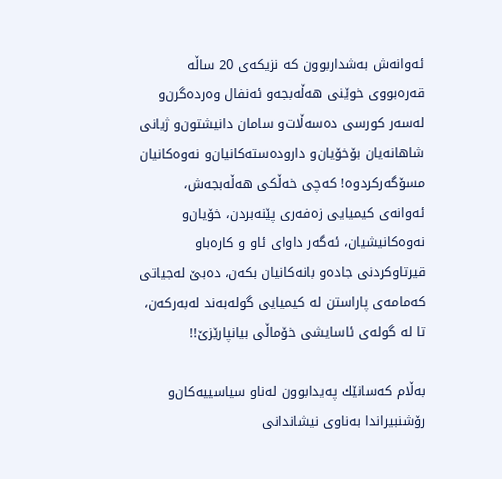ئه‌وانه‌ش به‌شداربوون كه‌ نزیكه‌ی 20 ساڵه‌ قه‌ره‌بووی خوێنی هه‌ڵه‌بجه‌‌و ئه‌نفال ‌وه‌رده‌گرن‌و له‌سه‌ر كورسی ده‌سه‌ڵات‌و سامان دانیشتون‌و ژیانی شاهانه‌یان بۆخۆیان‌و داروده‌سته‌كانیان‌و نه‌وه‌كانیان مسۆگه‌ركردوه‌! كه‌چی خه‌ڵكی هه‌ڵه‌بجه‌ش، ئه‌وانه‌ی كیمیایی زه‌فه‌ری پێنه‌بردن، خۆیان‌و نه‌وه‌كانیشیان، ئه‌گه‌ر داوای ئاو و كاره‌باو قیرتاوكردنی جاده‌و بانه‌كانیان بكه‌ن، ده‌بێ له‌جیاتی كه‌مامه‌ی پاراستن له‌ كیمیایی‌ گوله‌به‌ند له‌به‌ركه‌ن، تا له‌ گوله‌ی ئاسایشی خۆماڵی بیانپارێزێ!!

به‌ڵام كه‌سانێك په‌یدابوون له‌ناو سیاسییه‌كان‌و رۆشنبیراندا به‌ناوی نیشاندانی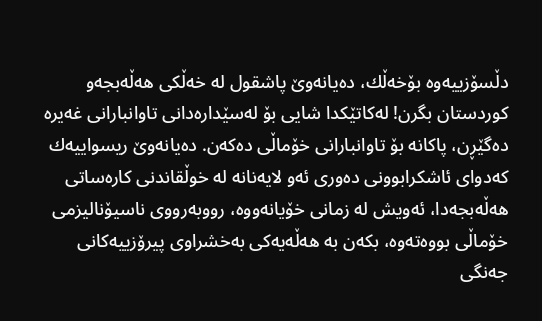دڵسۆزییه‌وه‌ بۆخه‌ڵك‌، ده‌یانه‌وێ پاشقول له‌ ‌خه‌ڵكی هه‌ڵه‌بجه‌و كوردستان بگرن! له‌كاتێكدا شایی بۆ له‌سێداره‌دانی تاوانبارانی غه‌یره‌ ده‌گێڕن، پاكانه‌ بۆ تاوانبارانی خۆماڵی ده‌كه‌ن. ده‌یانه‌وێ ریسواییه‌ك كه‌دوای ئاشكرابوونی ده‌وری ئه‌و لایه‌نانه‌ له‌ خوڵقاندنی كاره‌ساتی هه‌ڵه‌بجه‌دا، ئه‌ویش له‌ زمانی خۆیانه‌ووه‌، رووبه‌رووی ناسیۆنالیزمی خۆماڵی بووه‌ته‌وه‌،‌ بكه‌ن به‌ هه‌ڵه‌یه‌كی به‌خشراوی پیرۆزییه‌كانی جه‌نگی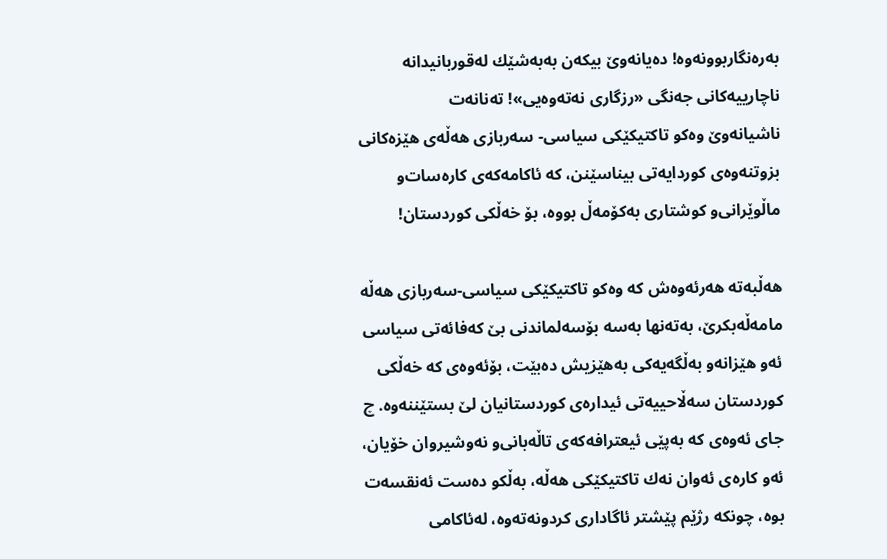به‌ره‌نگاربوونه‌وه‌! ده‌یانه‌وێ بیكه‌ن به‌به‌شێك له‌قوربانیدانه‌ ناچارییه‌كانی جه‌نگی «رزگاری نه‌ته‌وه‌یی»! ته‌نانه‌ت ناشیانه‌وێ ‌وه‌كو تاكتیكێكی سیاسی- سه‌ربازی هه‌ڵه‌ی هێزه‌كانی بزوتنه‌وه‌ی كوردایه‌تی بیناسێنن، كه‌ ئاكامه‌كه‌ی كاره‌سات‌و ماڵوێرانی‌و كوشتاری به‌كۆمه‌ڵ بووه‌، بۆ خه‌ڵكی كوردستان!

هه‌ڵبه‌ته‌ هه‌رئه‌وه‌ش كه‌ ‌وه‌كو تاكتیكێكی سیاسی-سه‌ربازی هه‌ڵه‌ مامه‌ڵه‌بكرێ، به‌ته‌نها ‌به‌سه‌ بۆسه‌لماندنی ‌بێ كه‌فائه‌تی سیاسی ئه‌و هێزانه‌و به‌ڵگه‌یه‌كی به‌هێزیش ده‌بێت، بۆئه‌وه‌ی كه‌ خه‌ڵكی كوردستان سه‌ڵاحییه‌تی ئیداره‌ی كوردستانیان لێ بستێننه‌وه‌. چ جای ئه‌وه‌ی كه‌ به‌پێی ‌ئیعترافه‌كه‌ی تاڵه‌بانی‌و نه‌وشیروان خۆیان‌، ئه‌و كاره‌ی ئه‌وان نه‌ك تاكتیكێكی هه‌ڵه‌، به‌ڵكو ده‌ست ئه‌نقسه‌ت بوه‌، چونكه‌ ‌رژێم پێشتر ئاگاداری كردونه‌ته‌وه‌، له‌ئاكامی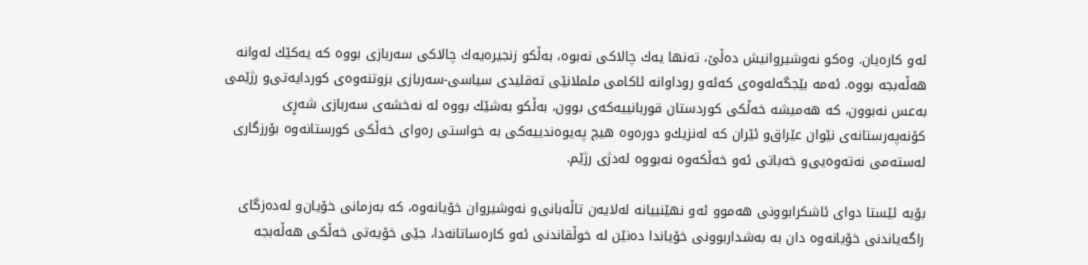ئه‌و كاره‌یان. وه‌كو نه‌وشیروانیش ده‌ڵێ، ته‌نها یه‌ك چالاكی نه‌بوه‌، به‌ڵكو زنجیره‌یه‌ك‌ چالاكی سه‌ربازی بووه‌ كه‌ یه‌كێك له‌وانه‌ هه‌ڵه‌بجه‌ بووه‌. ئه‌مه‌ بێجگه‌له‌وه‌ی كه‌ئه‌و روداوانه‌ ئاكامی ململانێی ته‌قلیدی سیاسی-سه‌ربازی بزوتنه‌وه‌ی كوردایه‌تی‌و رژێمی به‌عس نه‌بوون‌، كه‌ هه‌میشه‌ خه‌ڵكی كوردستان قوربانییه‌كه‌ی بوون، به‌ڵكو به‌شێك بووه‌ له‌ نه‌خشه‌ی سه‌ربازی شه‌ڕی كۆنه‌په‌رستانه‌ی نێوان عێراق‌و ئێران كه‌ له‌نزیك‌و دوره‌وه‌ هیچ په‌یوه‌ندییه‌كی به‌ خواستی ره‌وای خه‌ڵكی كورستانه‌وه‌ بۆرزگاری له‌سته‌می نه‌ته‌وه‌یی‌و خه‌باتی ئه‌و خه‌ڵكه‌وه‌ نه‌بووه‌ له‌دژی رژێم.

بۆیه‌ ئێستا دوای ئاشكرابوونی هه‌موو ئه‌و نهێنییانه‌ له‌لایه‌ن‌ تاڵه‌بانی‌و نه‌وشیروان خۆیانه‌وه‌، كه‌ به‌‌زمانی خۆیان‌و له‌ده‌زگای راگه‌یاندنی خۆیانه‌وه‌ دان به‌ به‌شداربوونی خۆیاندا ده‌نێن له‌ خوڵقاندنی ئه‌و كاره‌ساتانه‌دا، جێی خۆیه‌تی‌ خه‌ڵكی هه‌ڵه‌بجه‌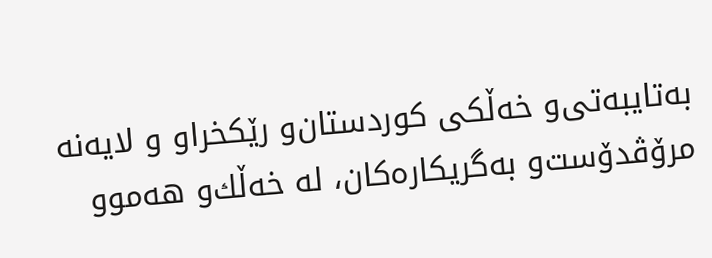به‌تایبه‌تی‌و خه‌ڵكی كوردستان‌و رێكخراو و لایه‌نه‌ مرۆڤدۆست‌و به‌گریكاره‌كان، له‌ خه‌ڵك‌و هه‌موو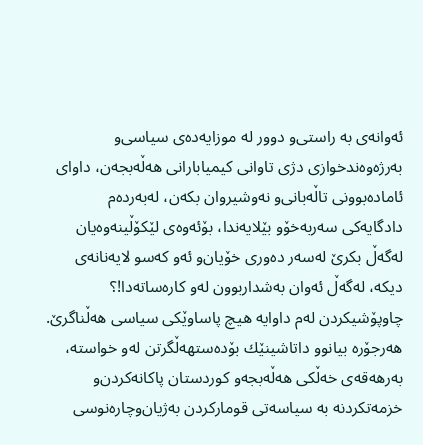ئه‌وانه‌ی به‌ راستی‌و دوور له‌ موزایه‌ده‌ی سیاسی‌و به‌رژه‌وه‌ندخوازی دژی تاوانی كیمیابارانی هه‌ڵه‌بجه‌ن، داوای ئاماده‌بوونی تاڵه‌بانی‌و نه‌وشیروان بكه‌ن، له‌به‌رده‌م دادگایه‌كی سه‌ربه‌خۆو بێلایه‌ندا، بۆئه‌وه‌ی لێكۆڵینه‌وه‌یان له‌گه‌ڵ بكرێ له‌سه‌ر ده‌وری خۆیان‌و ئه‌و كه‌سو لایه‌نانه‌ی دیكه‌، له‌گه‌ڵ ئه‌وان به‌شداربوون له‌و كاره‌ساته‌دا!؟ چاوپۆشیكردن له‌م داوایه‌ هیچ پاساوێكی سیاسی هه‌ڵناگرێ. هه‌رجۆره‌ بیانوو داتاشینێك بۆده‌ستهه‌ڵگرتن له‌و خواسته‌، به‌رهه‌قه‌ی خه‌ڵكی هه‌ڵه‌بجه‌و كوردستان پاكانه‌كردن‌و خزمه‌تكردنه‌ به‌ سیاسه‌تی قوماركردن به‌ژیان‌و‌چاره‌نوسی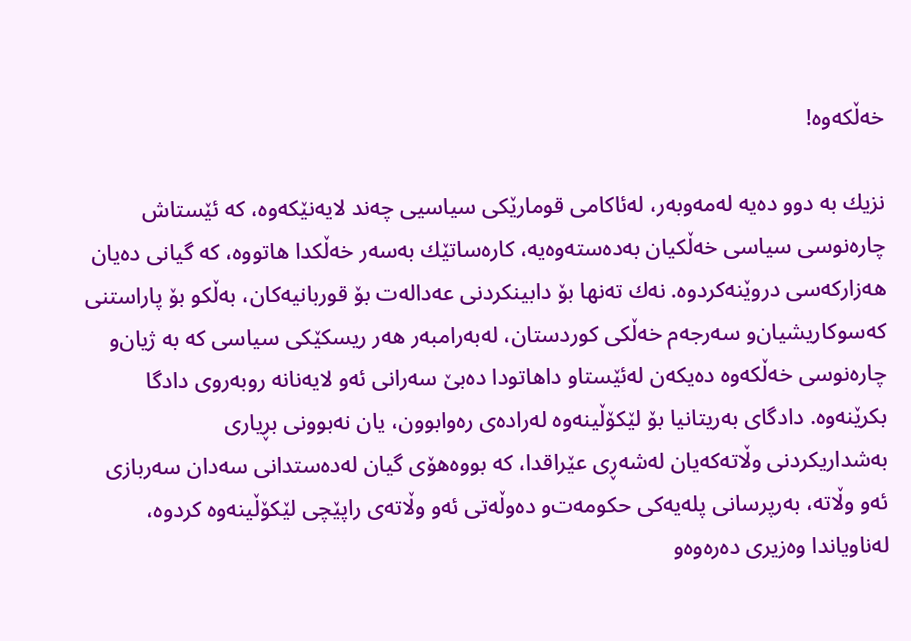خه‌ڵكه‌وه‌!

نزیك به‌ دوو ده‌یه‌ له‌مه‌وبه‌ر،‌ له‌ئاكامی قومارێكی سیاسیی چه‌ند لایه‌نێكه‌وه‌، كه‌ ئێستاش چاره‌نوسی سیاسی خه‌ڵكیان به‌ده‌سته‌وه‌یه‌، كاره‌ساتێك به‌سه‌ر خه‌ڵكدا هاتووه‌، كه‌ گیانی ده‌یان هه‌زاركه‌سی دروێنه‌كردوه‌. نه‌ك ته‌نها بۆ دابینكردنی عه‌داله‌ت بۆ قوربانیه‌كان، به‌ڵكو بۆ پاراستنی كه‌سوكاریشیان‌و سه‌رجه‌م خه‌ڵكی كوردستان، له‌به‌رامبه‌ر هه‌ر ریسكێكی سیاسی كه‌ به‌ ژیان‌و چاره‌نوسی خه‌ڵكه‌وه‌ ده‌یكه‌ن له‌ئێستاو داهاتودا ده‌بێ سه‌رانی ئه‌و لایه‌نانه‌ روبه‌روی دادگا بكرێنه‌وه‌. دادگای به‌ریتانیا بۆ لێكۆڵینه‌وه‌ له‌راده‌ی ره‌وابوون، یان نه‌بوونی بڕیاری به‌شداریكردنی ‌وڵاته‌كه‌یان له‌شه‌ڕی عێراقدا، كه‌ بووه‌‌هۆی گیان له‌ده‌ستدانی سه‌دان سه‌ربازی ئه‌و ‌وڵاته‌، به‌رپرسانی پله‌یه‌كی حكومه‌ت‌و ده‌وڵه‌تی ئه‌و ‌وڵاته‌ی راپێچی لێكۆڵینه‌وه‌ كردوه‌،‌ له‌ناویاندا ‌وه‌زیری ده‌ره‌وه‌و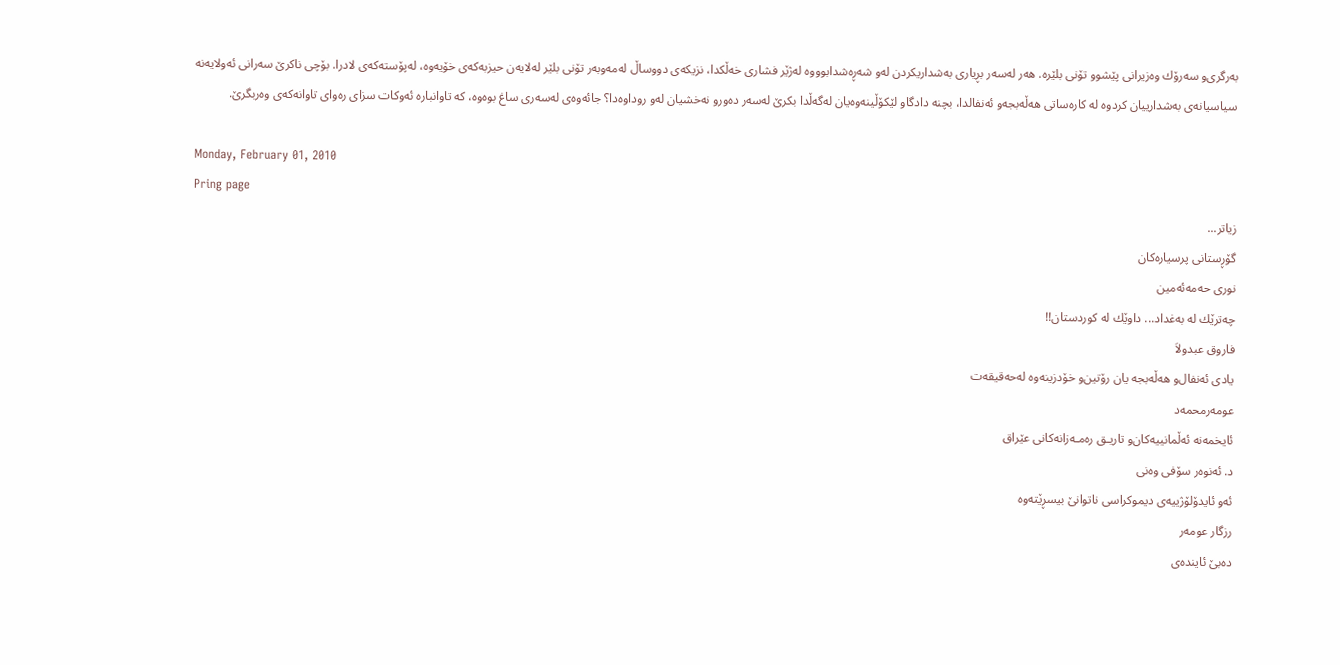به‌رگری‌و سه‌‌رۆك ‌وه‌زیرانی پێشوو تۆنی بلێره‌. هه‌ر له‌سه‌ر بڕیاری به‌شداریكردن له‌و شه‌ڕه‌شدابوو‌وه‌ له‌ژێر فشاری خه‌ڵكدا، نزیكه‌ی دووساڵ له‌مه‌وبه‌ر تۆنی بلێر له‌لایه‌ن حیزبه‌كه‌ی خۆیه‌وه‌، له‌پۆسته‌كه‌ی لادرا. بۆچی ناكرێ سه‌رانی ئه‌ولایه‌نه‌ سیاسیانه‌ی به‌شدارییان كردوه‌ له‌ كاره‌ساتی هه‌ڵه‌بجه‌و ئه‌نفالدا، بچنه‌ دادگاو لێكۆڵینه‌وه‌یان له‌گه‌ڵدا بكرێ له‌سه‌ر ده‌ورو نه‌خشیان له‌و روداوه‌دا؟ جائه‌وه‌ی له‌سه‌ری ساغ بوه‌وه‌، كه‌ تاوانباره‌ ئه‌وكات سزای ره‌وای تاوانه‌كه‌ی ‌وه‌ربگرێ.

Monday, February 01, 2010
Pring page
زیاتر...
گۆڕستانی پرسیاره‌كان
نوری حه‌مه‌ئه‌مین
چه‌ترێك له‌ به‌غداد... داوێك له‌ كوردستان!!
فاروق عبدولاَ
یادی‌ ئه‌نفال‌و هه‌ڵه‌بجه‌ یان رۆتین‌و خۆدزینه‌وه‌ له‌حه‌قیقه‌ت
عومه‌رمحمه‌د
ئایخمه‌نه‌ ئه‌ڵمانییه‌كان‌و تاریـق ره‌مـه‌زانه‌كانی عێراق
د. ئه‌نوه‌ر سۆفی وه‌نی
ئه‌و ئایدۆلۆژییه‌ی دیموكراسی ناتوانێ بیسڕێته‌وه‌
رزگار عومه‌ر
ده‌بێ ئاینده‌ی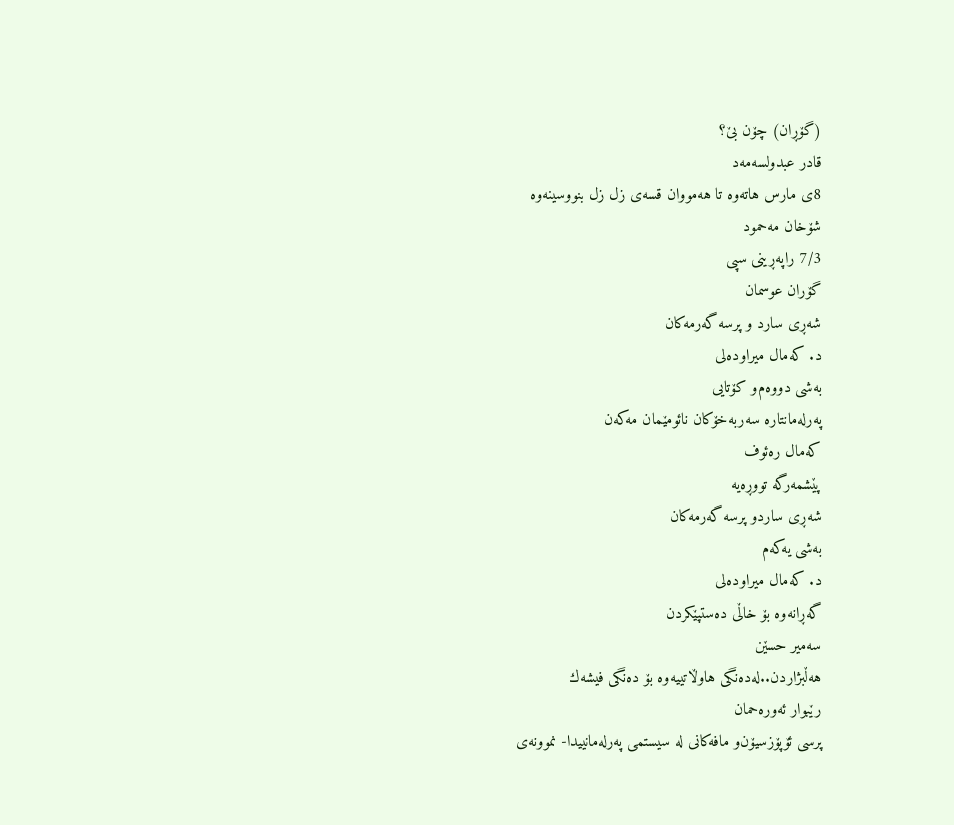(گۆڕان) چۆن بێ؟
قادر عبدولسه‌مه‌د
8ی‌ مارس هاته‌وه‌ تا هه‌مووان قسه‌ی‌ زل زل بنووسینه‌وه‌
شۆخان مه‌حمود
7/3 راپه‌ڕینی‌ سپی‌
گۆران عوسمان
شه‌ڕی سارد و پرسه‌ گه‌رمه‌كان
د. كه‌مال میراوده‌لی
به‌شی‌ دووه‌م‌و كۆتایی‌
په‌رله‌مانتاره‌ سه‌ربه‌خۆكان نائومێمان مه‌كه‌ن
كه‌مال ره‌ئوف
پێشمه‌رگه‌ تووڕه‌یه‌
شه‌ڕی ساردو پرسه‌ گه‌رمه‌كان
به‌شی‌ یه‌كه‌م
د. كه‌مال میراوده‌لی
گه‌ڕانه‌وه‌ بۆ خاڵی‌ ده‌ستپێكردن
سه‌میر حسێن
هه‌ڵبژاردن..له‌ده‌نگی‌ هاوڵاتییه‌وه‌ بۆ ده‌نگی‌ فیشه‌ك
رێبوار ئه‌وره‌حمان
پرسی ئۆپۆزسیۆن‌و مافه‌كانی له‌ سیستمی په‌ر‌له‌مانییدا- نموونه‌ی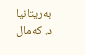به‌ریتانیا
د. كه‌مال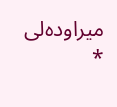میراوده‌لی *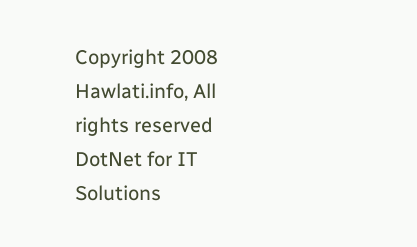Copyright 2008 Hawlati.info, All rights reserved
DotNet for IT Solutions